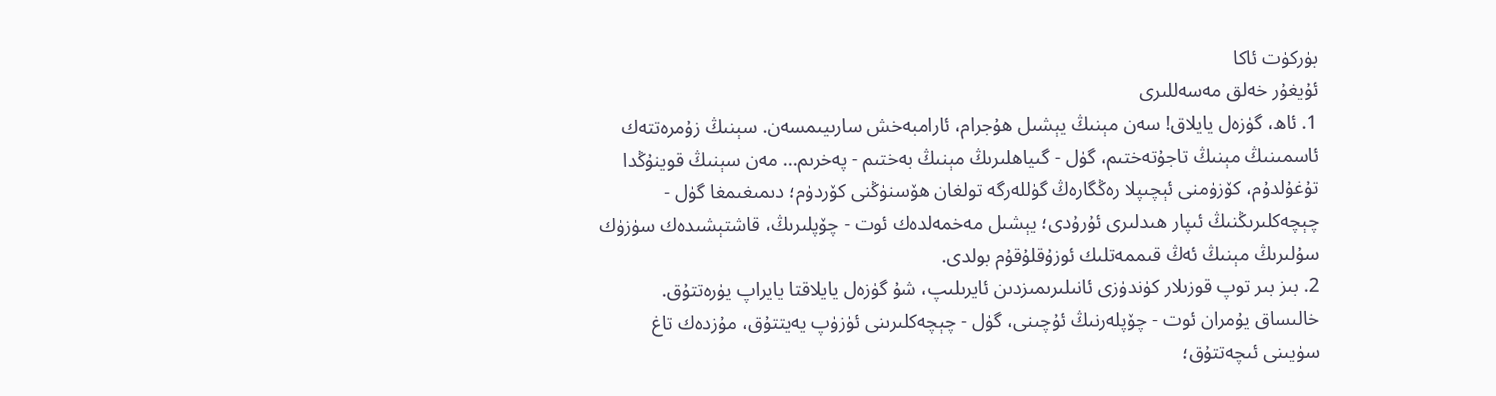بۈركۈت ئاكا
ئۇيغۇر خەلق مەسەللىرى
1. ئاھ، گۈزەل يايلاق! سەن مېنىڭ يېشىل ھۇجرام، ئارامبەخش سارىيىمسەن. سېنىڭ زۇمرەتتەك ئاسمىنىڭ مېنىڭ تاجۇتەختىم، گۈل - گىياھلىرىڭ مېنىڭ بەختىم - پەخرىم... مەن سېنىڭ قوينۇڭدا تۇغۇلدۇم، كۆزۈمنى ئېچىپلا رەڭگارەڭ گۈللەرگە تولغان ھۆسنۈڭنى كۆردۈم؛ دىمىغىمغا گۈل - چېچەكلىرىڭنىڭ ئىپار ھىدلىرى ئۇرۇدى؛ يېشىل مەخمەلدەك ئوت - چۆپلىرىڭ، قاشتېشىدەك سۈزۈك سۇلىرىڭ مېنىڭ ئەڭ قىممەتلىك ئوزۇقلۇقۇم بولدى.
2. بىز بىر توپ قوزىلار كۈندۈزى ئانىلىرىمىزدىن ئايرىلىپ، شۇ گۈزەل يايلاقتا يايراپ يۈرەتتۇق. خالىساق يۇمران ئوت - چۆپلەرنىڭ ئۇچىنى، گۈل - چېچەكلىرىنى ئۈزۈپ يەيتتۇق، مۇزدەك تاغ سۈيىنى ئىچەتتۇق؛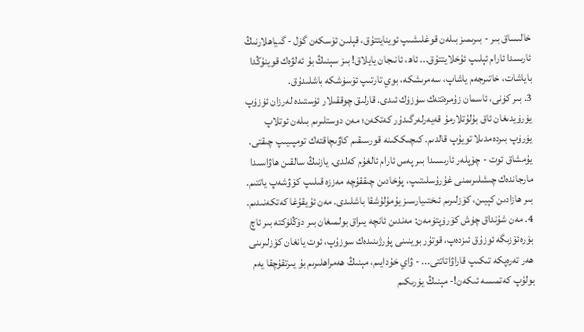خالىساق بىر - بىرىمىز بىلەن قوغلىشىپ ئوينايتتۇق، قېلىن ئۆسكەن گۈل - گىياھلارنىڭ ئارىسدا ئارام ئېلىپ ئۇخلايتتۇق... ئاھ، ئانىجان يايلاق! بىز سېنىڭ بۇ ئەلۋەك قوينۇڭدا باياشات، خاتىرجەم ياشاپ، سەمرىشكە، بوي تارتىپ ئۆسۈشكە باشلىدۇق.
3. بىر كۈنى، ئاسمان زۇمرەتتەك سۈزۈك ئىدى. قارلىق چوققىلار ئۈستىدە لەرزان ئۈزۈپ يۈرۈيدىغان ئاق بۇلۇتلارمۇ قەيەرلەرگىدۇر كەتكەن؛ مەن دوستلىرىم بىلەن ئوتلاپ يۈرۈپ بىردەمدىلا تويۇپ قالدىم. كىچىككىنە قورسىقىم كاۋىچاقتەك تومپىيىپ چىقتى. يۇمشاق ئوت - چۆپلەر ئارىسىدا بىر پەس ئارام ئالغۇم كەلدى. يازنىڭ سالقىن ھاۋاسىدا مارجاندەك چىشلىرىمنى غۇرۇسلىتىپ، پۇخادىن چىققۇچە مەززە قىلىپ كۆۋشەپ ياتتىم. بىر ھازادىن كېيىن، كۆزلىرىم ئىختىيارسىز يۇمۇلۇشقا باشلىدى. مەن ئۇيقۇغا كەتكەنىدىم.
4. مەن شۇنداق چۈش كۆرۈپتۈمەن: مەندىن ئانچە يىراق بولمىغان بىر دۆڭلۈكتە بىر ئاچ بۆرەئۆزىگە ئوزۇق ئىزدەپ، قوتۇر بوينىنى پۇرژىنىدەك سوزۇپ، ئوت يانغان كۆزلىرىنى ھەر تەرەپكە تىكىپ قاراۋاتاتتى... - ۋاي خۇدايىم، مېنىڭ ھەمراھلىرىم بۇ يىرتقۇچقا يەم بولۇپ كەتمىسە ئىكەن!- مېنىڭ يۈرىكىم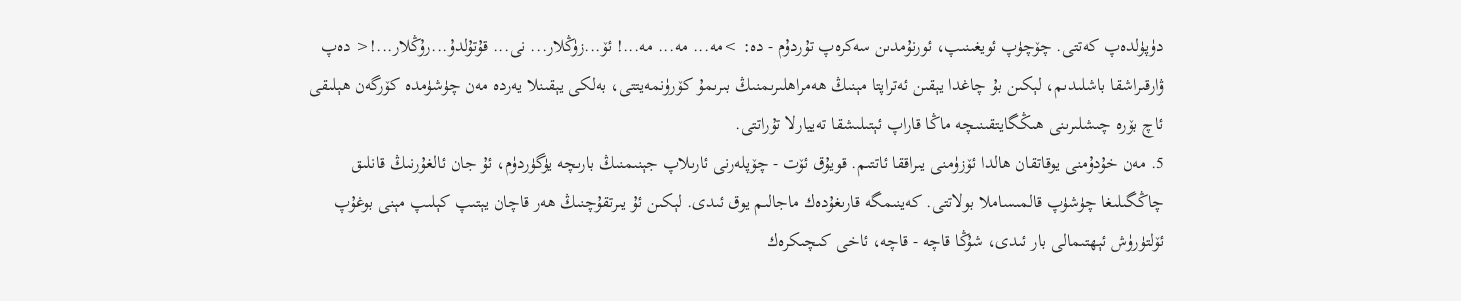دۈپۈلدەپ كەتتى. چۆچۈپ ئويغىنىپ، ئورنۇمدىن سەكرەپ تۇردۇم - دە: >مە... مە... مە...! ئۆ...زۈڭلار... نى... قۇتۇلدۇ...رۇڭلار...!< دەپ ۋارقىراشقا باشلىدىم، لېكىن بۇ چاغدا يېقىن ئەتراپتا مېنىڭ ھەمراھلىرىمنىڭ بىرىمۇ كۆرۈنمەيتتى، بەلكى يېقىنلا يەردە مەن چۈشۈمدە كۆرگەن ھېلىقى ئاچ بۆرە چىشلىرىنى ھىڭگايتقىنىچە ماڭا قاراپ ئېتىلىشقا تەييارلا تۇراتتى.
5. مەن خۇدۇمنى يوقاتقان ھالدا ئۆزۈمنى يىراققا ئاتتىم. قويۇق ئۆت - چۆپلەرنى ئارىلاپ جېنىمنىڭ بارىچە يۈگۈردۈم، ئۇ جان ئالغۇرنىڭ قانلىق چاڭگىلىغا چۈشۈپ قالمىساملا بولاتتى. كەينىمگە قارىغۇدەك ماجالىم يوق ئىدى. لېكىن ئۇ يىرتقۇچنىڭ ھەر قاچان يېتىپ كېلىپ مېنى بوغۇپ ئۆلتۈرۈش ئېھتىمالى بار ئىدى، شۇڭا قاچە - قاچە، ئاخى كىچىكرەك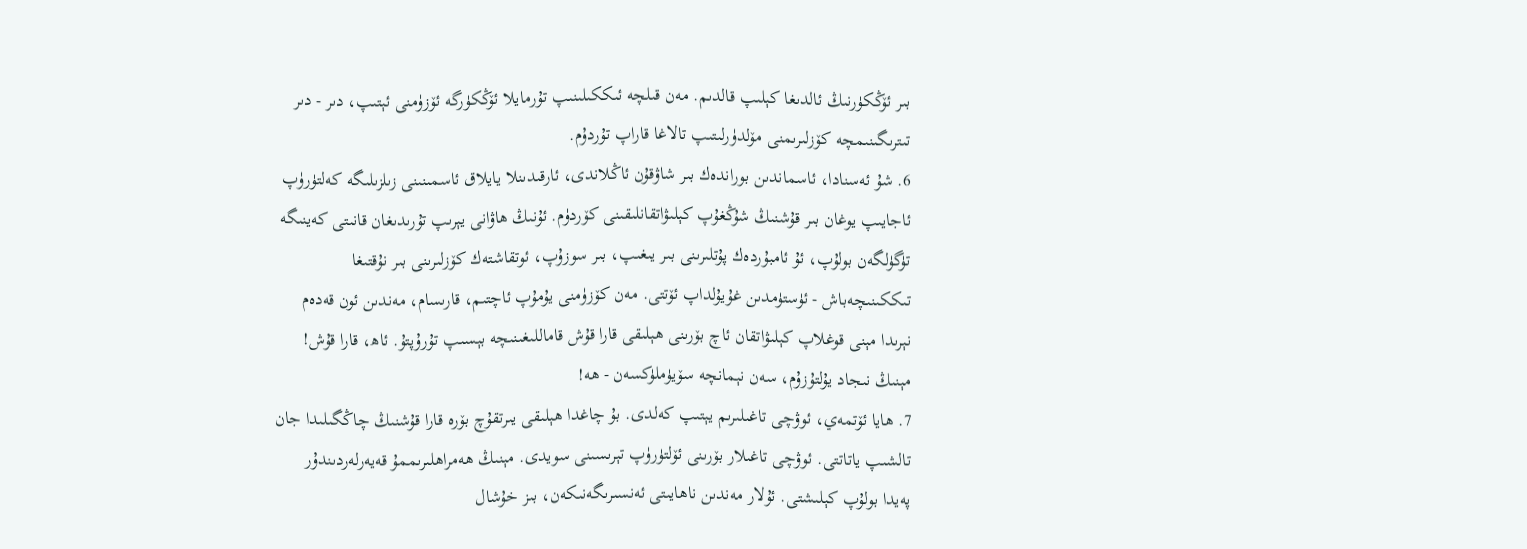بىر ئۆڭكۈرنىڭ ئالدىغا كېلىپ قالدىم. مەن قىلچە ئىككىلىنىپ تۇرمايلا ئۆڭكۈرگە ئۆزۈمنى ئېتىپ، دىر - دىر تىترىگىنىمچە كۆزلىرىمنى مۆلدۈرلىتىپ تالاغا قاراپ تۇردۇم.
6. شۇ ئەسنادا، ئاسماندىن بوراندەك بىر شاۋقۇن ئاڭلاندى، ئارقىدىنلا يايلاق ئاسمىنىنى زىلزىلىگە كەلتۈرۈپ ئاجايىپ يوغان بىر قۇشنىڭ شۇڭغۇپ كېلىۋاتقانلىقىنى كۆردۈم. ئۇنىڭ ھاۋانى يېرىپ تۇرىدىغان قانىتى كەينىگە تۈگۈلگەن بولۇپ، ئۇ ئامبۇردەك پۇتلىرىنى بىر يىغىپ، بىر سوزۇپ، ئوتقاشتەك كۆزلىرىنى بىر نۇقتىغا تىككىنىچەباش - ئۈستۈمدىن غۇيۇلداپ ئۆتتى. مەن كۆزۈمنى يۇمۇپ ئاچتىم، قارىسام، مەندىن ئون قەدەم نېرىدا مېنى قوغلاپ كېلىۋاتقان ئاچ بۆرىنى ھېلىقى قارا قۇش قاماللىغىنىچە بېسىپ تۇرۇپتۇ. ئاھ، قارا قۇش! مېنىڭ نىجاد يۇلتۇزۇم، سەن نېمانچە سۆيۈملۈكسەن - ھە!
7. ھايا ئۆتمەي، ئوۋچى تاغىلىرىم يېتىپ كەلدى. بۇ چاغدا ھېلىقى يىرتقۇچ بۆرە قارا قۇشنىڭ چاڭگىلىدا جان تالشىپ ياتاتتى. ئوۋچى تاغىلار بۆرىنى ئۆلتۈرۈپ تېرىسىنى سويدى. مېنىڭ ھەمراھلىرىممۇ قەيەرلەردىندۇر پەيدا بولۇپ كېلىشتى. ئۇلار مەندىن ناھايىتى ئەنسىرىگەنىكەن، بىز خۇشال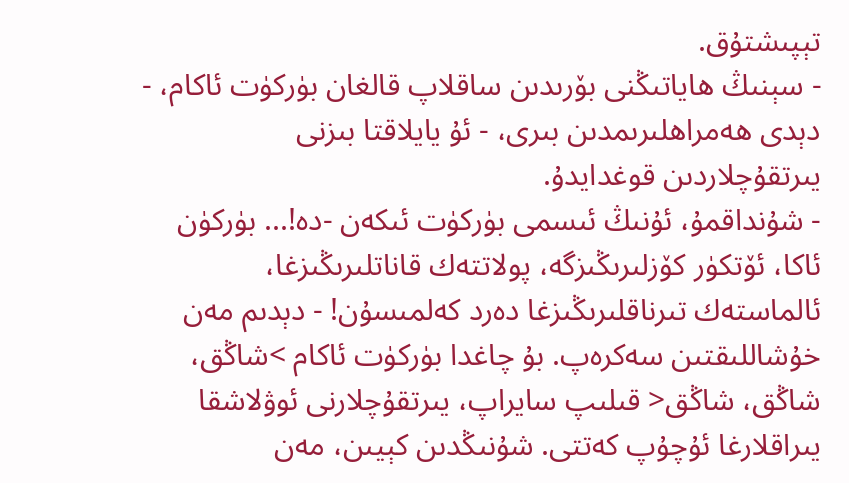تېپىشتۇق.
- سېنىڭ ھاياتىڭنى بۆرىدىن ساقلاپ قالغان بۈركۈت ئاكام، - دېدى ھەمراھلىرىمدىن بىرى، - ئۇ يايلاقتا بىزنى يىرتقۇچلاردىن قوغدايدۇ.
- شۇنداقمۇ، ئۇنىڭ ئىسمى بۈركۈت ئىكەن -دە!... بۈركۈن ئاكا، ئۆتكۈر كۆزلىرىڭىزگە، پولاتتەك قاناتلىرىڭىزغا، ئالماستەك تىرناقلىرىڭىزغا دەرد كەلمىسۇن! - دېدىم مەن خۇشاللىقتىن سەكرەپ. بۇ چاغدا بۈركۈت ئاكام >شاڭق، شاڭق، شاڭق< قىلىپ سايراپ، يىرتقۇچلارنى ئوۋلاشقا يىراقلارغا ئۇچۇپ كەتتى. شۇنىڭدىن كېيىن، مەن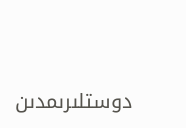دوستلىرىمدىن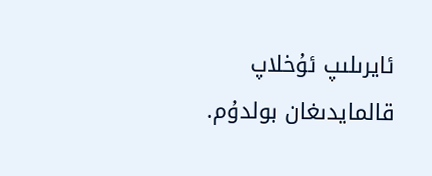ئايرىلىپ ئۇخلاپ قالمايدىغان بولدۇم.